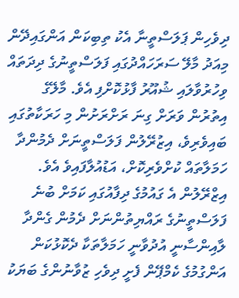ދިވެހިން ޕަލަސްތީނާ އެކު ތިބިކަން އަންގައިދޭން މިއަދު މާލޭ ސަރަހައްދުގައި ފަލަސްތީނުގެ ދިދަތައް ވިހުރުވާލައި ޝުއޫރު ފާޅުކޮށްފި އެވެ. މާލޭގެ އިތުރުން ވަރަށް ގިނަ ރަށްރަށުން މި ހަރަކާތުގައި ބައިވެރިވެ، އިޒުރޭލުން ފަލަސްތީނަށް ދެމުންދާ ހަމަލާތައް ކުށްވެރިކޮށް، އަޑުއުލާފައިވެ އެވެ.
އިޒްރޭލުން އެ ގައުމުގެ ދިފާއުގައި ކަމަށް ބުނެ ފަލަސްތީނުގެ ރައްޔިތުންނަށް ދެމުން ގެންދާ ލާއިންސާނީ އުދުވާނީ ހަމަލާތަކާ ދެކޮޅުކަން އަންގުމުގެ ކެމްޕޭން ފެށީ ދިވެހި ޒުވާނުންގެ ބަޔަކު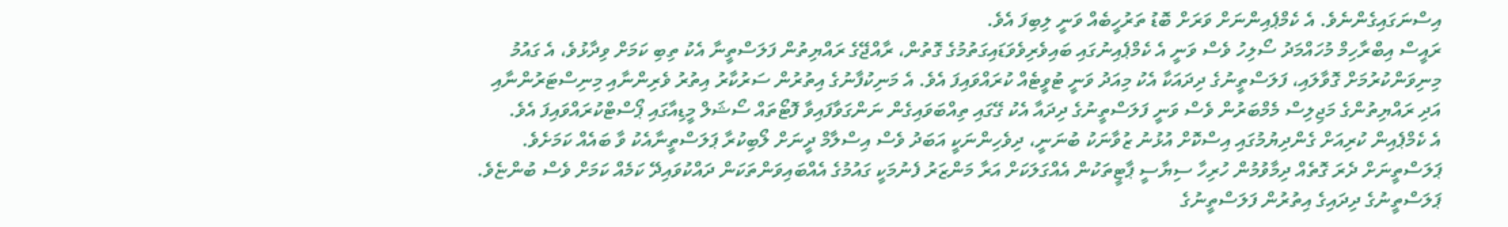އިސްނަގައިގެންނެވެ. އެ ކެމްޕެއިންނަށް ވަރަށް ބޮޑު ތަރުހީބެއް ވަނީ ލިބިފަ އެވެ.
ރައީސް އިބްރާހިމް މުހައްމަދު ސޯލިހު ވެސް ވަނީ އެ ކެމްޕެއިނުގައި ބައިވެރިވެވަޑައިގަތުމުގެ ގޮތުން، ރާއްޖޭގެ ރައްޔިތުން ފަލަސްތީނާ އެކު ތިބި ކަމަށް ވިދާޅުވެ، އެ ގައުމު މިނިވަންކުރުމަށް ގޮވާލައި، ފަލަސްތީނުގެ ދިދައަކާ އެކު މިއަދު ވަނީ ޓުވީޓެއް ކުރައްވައިފަ އެވެ. އެ މަނިކުފާނުގެ އިތުރުން ސަރުކާރު އިތުރު ވެރިންނާއި މިނިސްޓަރުންނާއި އަދި ރައްޔިތުންގެ މަޖިލިސް މެމްބަރުން ވެސް ވަނީ ފަލަސްތީނުގެ ދިދައާ އެކު ގޭގައި ތިއްބަވައިގެން ނަންގަވާފައިވާ ފޮޓޯތައް ސޯޝަލް މީޑިއާގައި ޕޯސްޓްކުރައްވައިފަ އެވެ.
އެ ކެމްޕެއިން ކުރިއަށް ގެންދިޔުމުގައި އިސްކޮށް އުޅުނު ޒުވާނަކު ބުނަނީ، ދިވެހިންނަކީ އަބަދު ވެސް އިސްލާމް ދީނަށް ލޯބިކުރާ ޕަލަސްތީނާއެކު ވާ ބައެއް ކަމަށެވެ. ޕަލަސްތީނަށް ދެރަ ގޮތެއް ދިމާވުމުން ހުރިހާ ސިޔާސީ ޕާޓީތަކުން އެއްގަލަކަށް އަރާ މަންޒަރު ފެނުމަކީ ގައުމުގެ އެއްބައިވަންތަކަން ދައްކުވައިދޭ ކަމެއް ކަމަށް ވެސް ބުންޏެވެ.
ޕަލަސްތީނުގެ ދިދައިގެ އިތުރުން ފަލަސްތީނުގެ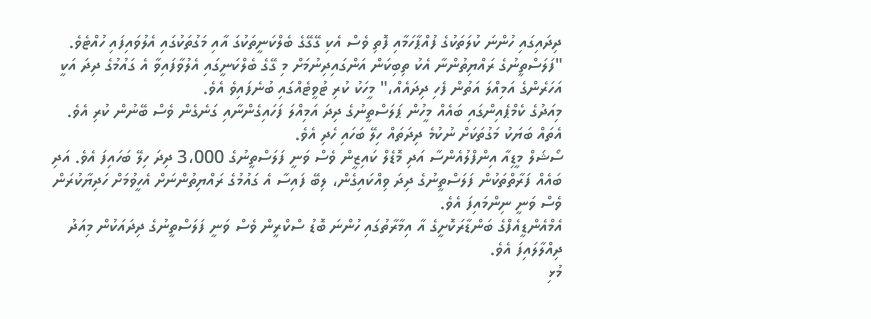ދިދައިގައި ހުންނަ ކުލަތަކުގެ ފުއްޕާހަމާއި ފޮތި ވެސް އެކި ގޭގޭގެ ބެލްކަނީތަކުގަ އާއި މަގުތަކުގައި އެލުވައިފައި ހުއްޓެވެ.
"ފަލަސްތީނުގެ ރައްޔިތުންނާ އެކު ތިބިކަން އަންގައިދިނުމަށް މި ގޭގެ ބެލްކަނީގައި އެލުވާފައިވާ އެ ގައުމުގެ ދިދަ އަކީ އަހަރެންގެ އަމިއްލަ އަތުން ފެހި ދިދައެއް،" މީހަކު ކުރި ޓުވީޓެއްގައި ބުނެފައިވެ އެވެ.
މިއަދުގެ ކެމްޕެއިންގައި ބައެއް މީހުން ޕަލަސްތީނުގެ ދިދަ އަމިއްލަ ފަހައިގެންނާއި ގަނެގެން ވެސް ބޭނުން ކުރި އެވެ. އެތައް ބަޔަކު މަގުތަކަށް ނުކުމެ ދިދަތައް ހިލޭ ބަހައި ހެދި އެވެ.
ސޯޝަލް މީޑިއާ އިންފްލުއެންސާ އަދި މޮޑެލް ކައިޒީން ވެސް ވަނީ ފަލަސްތީނުގެ 3،000 ދިދަ ހިލޭ ބަހައިފަ އެވެ. އަދި ބައެއް ފަރާތްތަކުން ފަލަސްތީނުގެ ދިދަ ވިއްކައިގެން، ލިބޭ ފައިސާ އެ ގައުމުގެ ރައްޔިތުންނަށް އެހީވުމަށް ހަދިޔާކުރަން ވެސް ވަނީ ނިންމައިފަ އެވެ.
އެމްއެންޑީއެފްގެ ބަންޑާރަކޮށީގެ އާ އިމާރާތުގައި ހުންނަ ބޮޑު ސްކްރީން ވެސް ވަނީ ފަލަސްތީނުގެ ދިދައަކުން މިއަދު ދިއްލާލައިފަ އެވެ.
މުޅި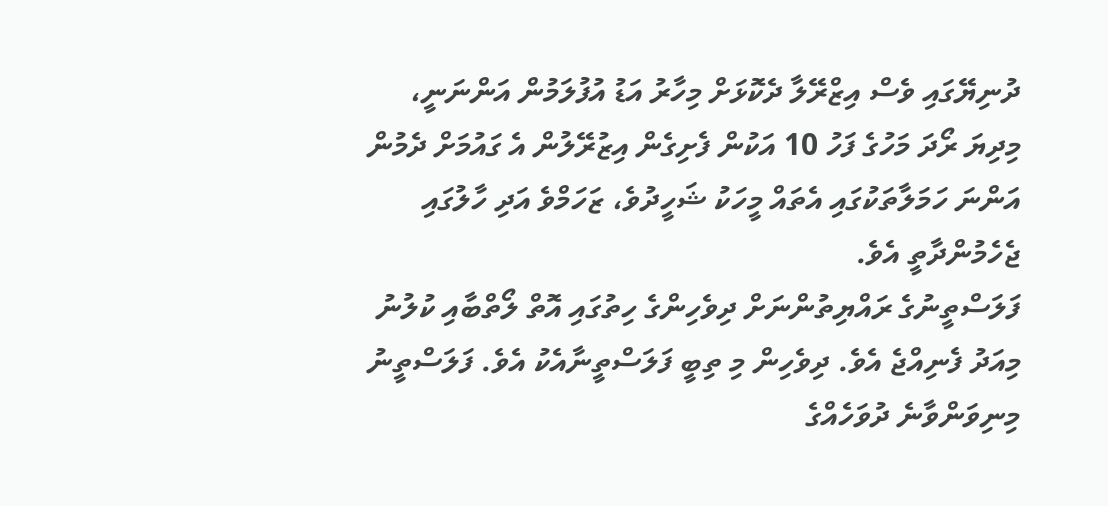ދުނިޔޭގައި ވެސް އިޒްރޭލާ ދެކޮޅަށް މިހާރު އަޑު އުފުލަމުން އަންނަނީ، މިދިޔަ ރޯދަ މަހުގެ ފަހު 10 އަކުން ފެށިގެން އިޒުރޭލުން އެ ގައުމަށް ދެމުން އަންނަ ހަމަލާތަކުގައި އެތައް މީހަކު ޝަހީދުވެ، ޒަހަމްވެ އަދި ހާލުގައި ޖެހެމުންދާތީ އެވެ.
ފަލަސްތީނުގެ ރައްޔިތުންނަށް ދިވެހިންގެ ހިތުގައި އޮތް ލޯތްބާއި ކުލުނު މިއަދު ފެނިއްޖެ އެވެ. ދިވެހިން މި ތިބީ ފަލަސްތީނާއެކު އެވެ. ފަލަސްތީނު މިނިވަންވާނެ ދުވަހެއްގެ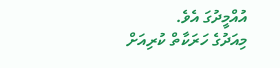އުއްމީދުގަ އެވެ.
މިއަދުގެ ހަރަކާތް ކުރިއަށް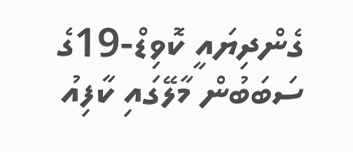ގެންދިޔައީ ކޮވިޑް-19ގެ ސަބަބުން މާލޭގައި ކާފިއު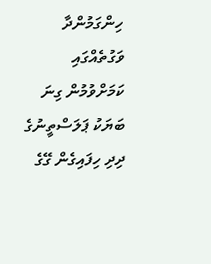ހިންގަމުންދާ ވަގުތެއްގައި ކަމަށްވުމުން ގިނަ ބަޔަކު ޕަލަސްތީނުގެ ދިދި ހިފައިގެން ގޭގެ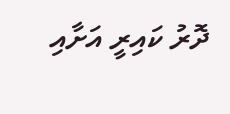ދޮރު ކައިރީ އަށާއި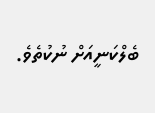ބެލްކަނީއަށް ނުކުތެވެ.